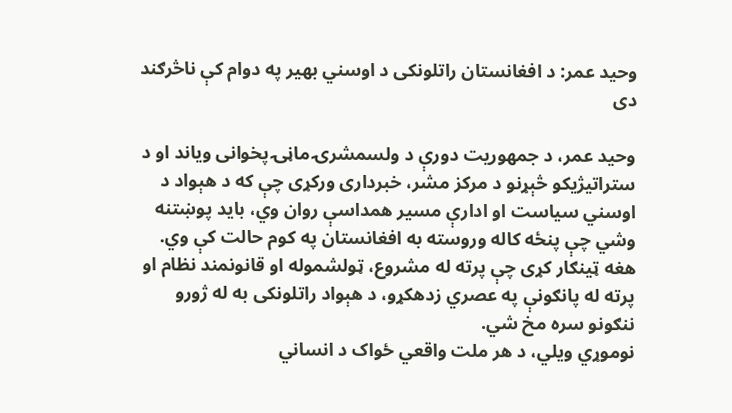وحید عمر: د افغانستان راتلونکی د اوسني بهیر په دوام کې ناڅرګند دی

وحید عمر، د جمهوریت دورې د ولسمشرۍ ماڼۍ پخوانی ویاند او د ستراتیژیکو څېړنو د مرکز مشر، خبرداری ورکړی چې که د هېواد د اوسني سیاست او ادارې مسیر همداسې روان وي، باید پوښتنه وشي چې پنځه کاله وروسته به افغانستان په کوم حالت کې وي. هغه ټینګار کړی چې پرته له مشروع، ټولشموله او قانونمند نظام او پرته له پانګونې په عصري زدهکړو، د هېواد راتلونکی به له ژورو ننګونو سره مخ شي.
نوموړي ویلي، د هر ملت واقعي ځواک د انساني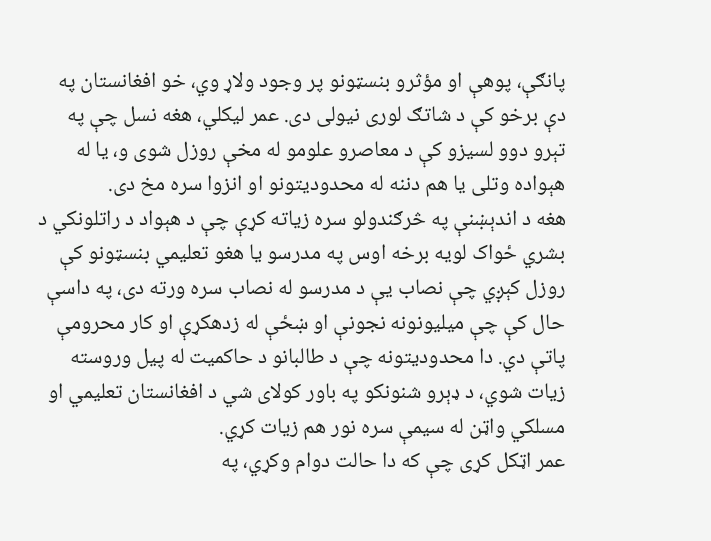پانګې، پوهې او مؤثرو بنسټونو پر وجود ولاړ وي، خو افغانستان په دې برخو کې د شاتګ لوری نیولی دی. عمر لیکلي، هغه نسل چې په تېرو دوو لسیزو کې د معاصرو علومو له مخې روزل شوی و، یا له هېواده وتلی یا هم دننه له محدودیتونو او انزوا سره مخ دی.
هغه د اندېښنې په څرګندولو سره زیاته کړې چې د هېواد د راتلونکي د بشري ځواک لویه برخه اوس په مدرسو یا هغو تعلیمي بنسټونو کې روزل کېږي چې نصاب یې د مدرسو له نصاب سره ورته دی، په داسې حال کې چې میلیونونه نجونې او ښځې له زدهکړې او کار محرومې پاتې دي. دا محدودیتونه چې د طالبانو د حاکمیت له پیل وروسته زیات شوي، د ډېرو شنونکو په باور کولای شي د افغانستان تعلیمي او مسلکي واټن له سیمې سره نور هم زیات کړي.
عمر اټکل کړی چې که دا حالت دوام وکړي، په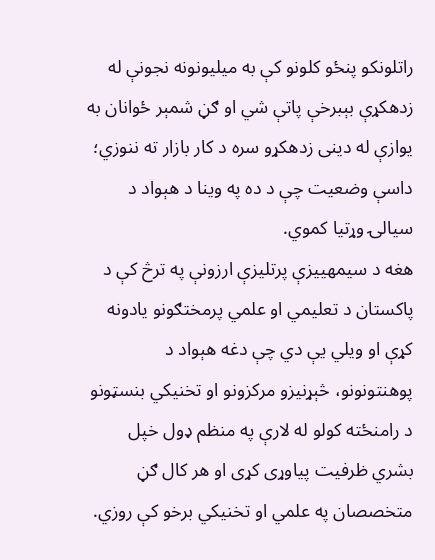راتلونکو پنځو کلونو کې به میلیونونه نجونې له زدهکړې بېبرخې پاتې شي او ګڼ شمېر ځوانان به یوازې له دینی زدهکړو سره د کار بازار ته ننوزي؛ داسې وضعیت چې د ده په وینا د هېواد د سیالۍ وړتیا کموي.
هغه د سیمهییزې پرتلیزې ارزونې په ترڅ کې د پاکستان د تعلیمي او علمي پرمختګونو یادونه کړې او ویلي یې دي چې دغه هېواد د پوهنتونونو، څېړنیزو مرکزونو او تخنیکي بنسټونو د رامنځته کولو له لارې په منظم ډول خپل بشري ظرفیت پیاوړی کړی او هر کال ګڼ متخصصان په علمي او تخنیکي برخو کې روزي.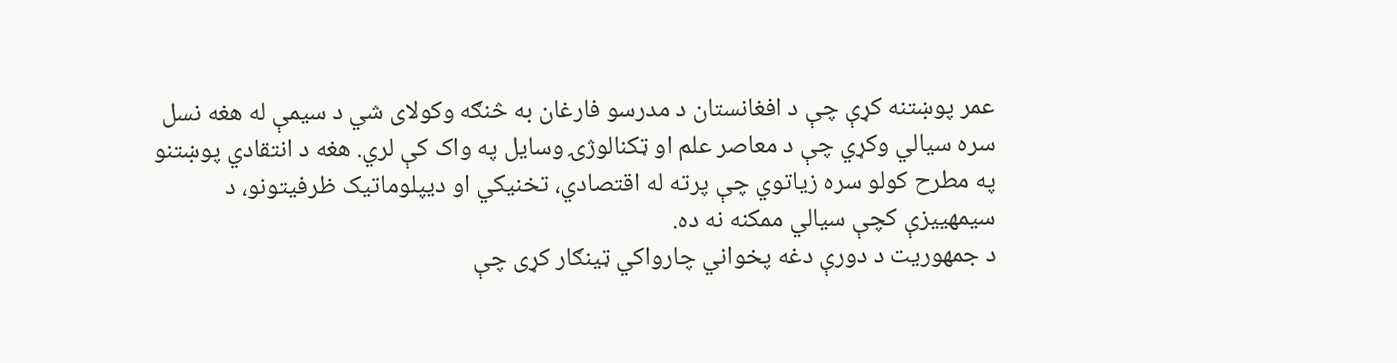عمر پوښتنه کړې چې د افغانستان د مدرسو فارغان به څنګه وکولای شي د سیمې له هغه نسل سره سیالي وکړي چې د معاصر علم او ټکنالوژۍ وسایل په واک کې لري. هغه د انتقادي پوښتنو په مطرح کولو سره زیاتوي چې پرته له اقتصادي، تخنیکي او دیپلوماتیک ظرفیتونو، د سیمهییزې کچې سیالي ممکنه نه ده.
د جمهوریت د دورې دغه پخواني چارواکي ټینګار کړی چې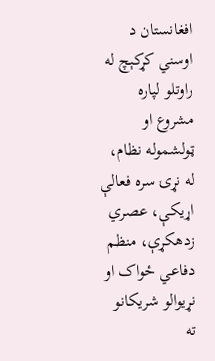افغانستان د اوسني کړکېچ له راوتلو لپاره مشروع او ټولشموله نظام، له نړۍ سره فعالې اړیکې، عصري زدهکړې، منظم دفاعي ځواک او نړیوالو شریکانو ته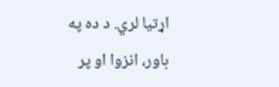اړتیا لري. د ده په باور، انزوا او پر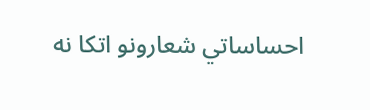احساساتي شعارونو اتکا نه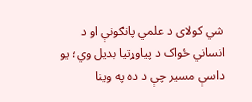شي کولای د علمي پانګونې او د انساني ځواک د پیاوړتیا بدیل وي؛ یو داسې مسیر چې د ده په وینا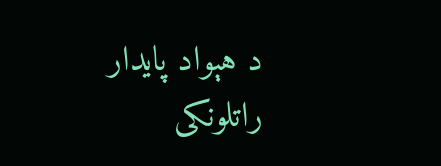د هېواد پایدار راتلونکی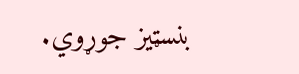بنسټیز جوړوي.